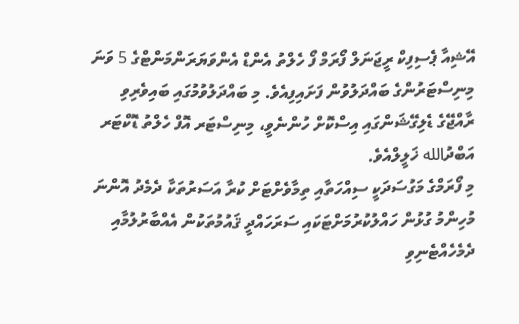އޭޝިއާ ޕެސިފިކް ރީޖަނަލް ފޯރަމް ފޯ ހެލްތު އެންޑް އެންވަޔަރަންމަންޓްގެ 5 ވަނަ މިނިސްޓަރުންގެ ބައްދަލުވުން ފަށައިފިއެވެ. މި ބައްދަލުވުމުގައި ބައިވެރިވި ރާއްޖޭގެ ޑެލިގޭޝަންގައި އިސްކޮށް ހުންނެވީ، މިނިސްޓަރ އޮފް ހެލްތު ޑޮކްޓަރ އަބްދުالله ޚަލީލްއެވެ.
މި ފޯރަމްގެ މަގުސަދަކީ ސިއްހަތާއި ތިމާވެށްޓަށް ކުރާ އަސަރުތަކާ ދެމެދު އޮންނަ މުހިންމު ގުޅުން ހައްލުކުރުމަށްޓަކައި ސަރަހައްދީ ޤައުމުތަކުން އެއްބާރުލުމާއި ދެމެހެއްޓެނިވި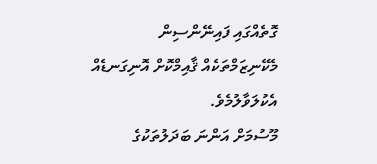ގޮތެއްގައި ފައިނޭންސިން މެކޭނިޒަމްތަކެއް ޤާއިމްކޮށް އޮނިގަނޑެއް އެކުލަވާލުމެވެ.
މޫސުމަށް އަންނަ ބަދަލުތަކުގެ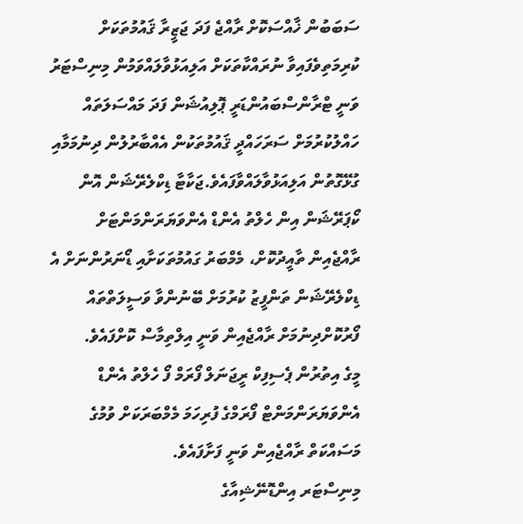ސަބަބުން ޚާއްސަކޮށް ރާއްޖެ ފަދަ ޖަޒީރާ ޤައުމުތަކަށް ކުރިމަތިވެފައިވާ ނުރައްކާތަކަށް އަލިއަޅުވާލައްވަމުން މިނިސްޓަރު ވަނީ ޓްރާންސްބައުންޑަރީ ޕޮލިއުޝަން ފަދަ މައްސަލަތައް ހައްލުކުރުމަށް ސަރަހައްދީ ޤައުމުތަކުން އެއްބާރުލުން ދިނުމަމާއި ގުޅޭގޮތުން އަލިއަޅުވާލައްވާފައެވެ.ޖަކާޓާ ޑިކްލެރޭޝަން އޮން ކޯޕަރޭޝަން އިން ހެލްތު އެންޑް އެންވަޔަރަންމަންޓަށް ރާއްޖެއިން ތާއީދުކޮށް، މެމްބަރު ގައުމުތަކަށާއި ޑޯނަރުންނަށް އެ ޑިކްލެރޭޝަން ތަންފީޒު ކުރުމަށް ބޭނުންވާ ވަސީލަތްތައް ފޯރުކޮށްދިނުމަށް ރާއްޖެއިން ވަނީ އިލްތިމާސް ކޮށްފައެވެ.
މީގެ އިތުރުން ޕެސިފިކް ރީޖަނަލް ފޯރަމް ފޯ ހެލްތު އެންޑް އެންވަޔަރަންމަންޓް ފޯރަމްގެ ފުރިހަމަ މެމްބަރަކަށް ވުމުގެ މަސައްކަތް ރާއްޖެއިން ވަނީ ފަށާފައެވެ.
މިނިސްޓަރ އިންޑޮނޭޝިއާގެ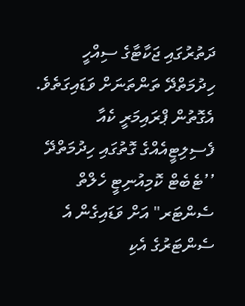ދަތުރުގައި ޖަކާޓާގެ ސިއްހީ ހިދުމަތްދޭ ތަންތަނަށް ވަޑައިގަތެވެ. އެގޮތުން ޕްރައިމަރީ ކެއާ ފެސިލިޓީއެއްގެ ގޮތުގައި ހިދުމަތްދޭ ’’ޓެބެޓް ކޮމިއުނިޓީ ހެލްތް ސެންޓަރ" އަށް ވަޑައިގެން އެ ސެންޓަރުގެ އެކި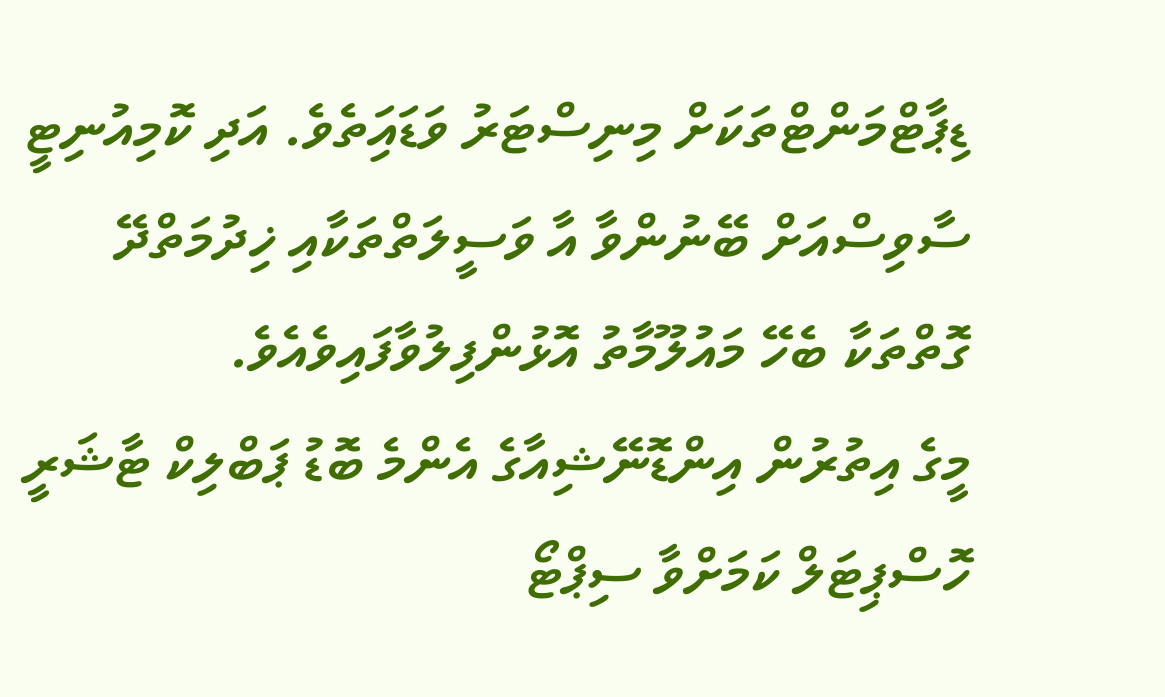ޑިޕާޓްމަންޓްތަކަށް މިނިސްޓަރު ވަޑައިަތެވެ. އަދި ކޮމިއުނިޓީ ސާވިސްއަށް ބޭނުންވާ އާ ވަސީލަތްތަކާއި ޚިދުމަތްދޭ ގޮތްތަކާ ބެހޭ މައުލޫމާތު އޮޅުންފިލުވާފައިވެއެވެ.
މީގެ އިތުރުން އިންޑޮނޭޝިއާގެ އެންމެ ބޮޑު ޕަބްލިކް ޓާޝަރީ ހޮސްޕިޓަލް ކަމަށްވާ ސިޕްޓޯ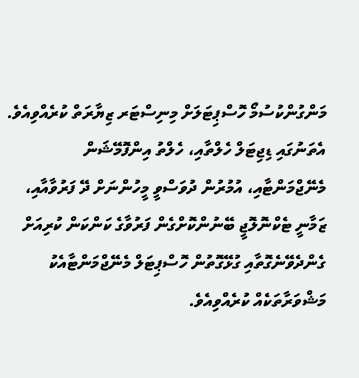މަންގުންކުސުމޯ ހޮސްޕިޓަލަށް މިނިސްޓަރ ޒިޔާރަތް ކުރެއްވިއެވެ. އެތަނުގައި ޑިޖިޓަލް ހެލްތާއި، ހެލްތު އިންފޮމޭޝަން މެނޭޖްމަންޓާއި، އުމުރުން ދުވަސްވީ މީހުންނަށް ދޭ ފަރުވާއާއި، ޒަމާނީ ޓެކްނޮލޮޖީ ބޭނުންކޮށްގެން ފަރުވާގެ ކަންކަން ކުރިއަށް ގެންދެވޭނެގޮތާއި ގުޅޭގޮތުން ހޮސްޕިޓަލް މެނޭޖްމަންޓާއެކު މަޝްވަރާތަކެއް ކުރެއްވިއެވެ.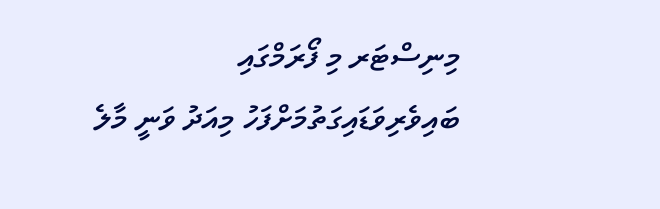މިނިސްޓަރ މި ފޯރަމްގައި ބައިވެރިވަޑައިގަތުމަށްފަހު މިއަދު ވަނީ މާލެ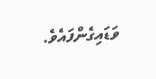ވަޑައިގެންފައެވެ.